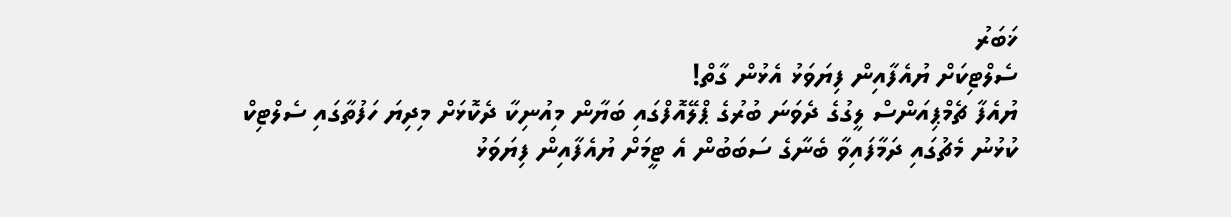ޚަބަރު
ސެލްޓިކަށް ޔުއެފާއިން ފިޔަވަޅު އެޅުން ގާތް!
ޔުއެފާ ޗެމްޕިއަންސް ލީގުގެ ދެވަނަ ބުރުގެ ޕްލޭއޮފްގައި ބަޔާން މިއުނިކާ ދެކޮޅަށް މިދިޔަ ހަފުތާގައި ސެލްޓިކް ކުޅުނު މެޗުގައި ދަމާފައިވާ ބެނާގެ ސަބަބުން އެ ޓީމަށް ޔުއެފާއިން ފިޔަވަޅު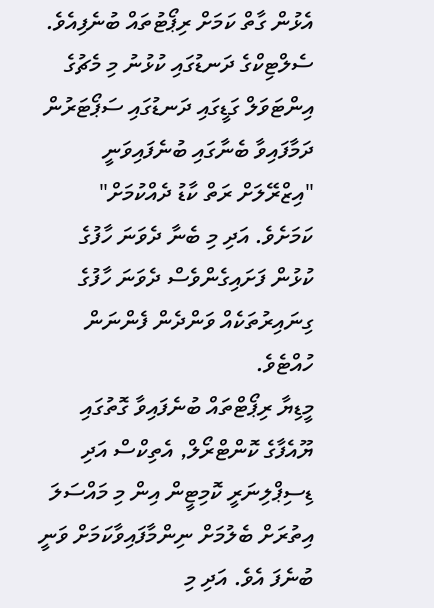އެޅުން ގާތް ކަމަށް ރިޕޯޓުތައް ބުނެފިއެވެ.
ސެލްޓިކްގެ ދަނޑުގައި ކުޅުނު މި މެޗުގެ އިންޓަވަލް ގަޑީގައި ދަނޑުގައި ސަޕޯޓަރުން ދަމާފައިވާ ބެނާގައި ބުނެފައިވަނީ "އިޒްރޭލަށް ރަތް ކާޑު ދެއްކުމަށް" ކަމަށެވެ. އަދި މި ބެނާ ދެވަނަ ހާފުގެ ކުޅުން ފަށައިގެންވެސް ދެވަނަ ހާފުގެ ގިނައިރުތަކެއް ވަންދެން ފެންނަން ހުއްޓެވެ.
މީޑިޔާ ރިޕޯޓްތައް ބުނެފައިވާ ގޮތުގައި ޔޫއެފާގެ ކޮންޓްރޯލް, އެތިކްސް އަދި ޑިސިޕްލިނަރީ ކޮމިޓީން އިން މި މައްސަލަ އިތުރަށް ބެލުމަށް ނިންމާފައިވާކަމަށް ވަނީ ބުނެފަ އެވެ. އަދި މި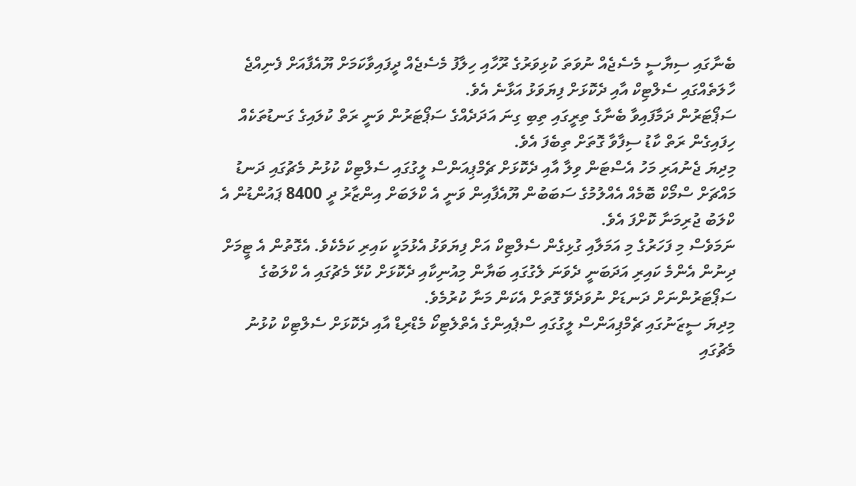ބެނާގައި ސިޔާސީ މެސެޖެއް ނުވަތަ ކުޅިވަރުގެ ރޫހާއި ހިލާފު މެސެޖެއް ދީފައިވާކަމަށް ޔޫއެފާއަށް ފެނިއްޖެ ހާލަތެއްގައި ސެލްޓިކް އާއި ދެކޮޅަށް ފިޔަވަޅު އަޅާނެ އެވެ.
ސަޕޯޓަރުން ދަމާފައިވާ ބެނާގެ ތިރީގައި ތިބި ގިނަ އަދަދެއްގެ ސަޕޯޓަރުން ވަނީ ރަތް ކުލައިގެ ގަނޑުތަކެއް ހިފައިގެން ރަތް ކާޑު ސިފާވާ ގޮތަށް ތިބެފަ އެވެ.
މިދިޔަ ޖެނުއަރި މަހު އެސްޓަން ވިލާ އާއި ދެކޮޅަށް ޗެމްޕިއަންސް ލީގުގައި ސެލްޓިކް ކުޅުނު މެޗުގައި ދަނޑު މައްޗަށް ސްމޯކް ބޮމެއް އެއްލުމުގެ ސަބަބުން ޔޫއެފާއިން ވަނީ އެ ކްލަބަށް އިންޒާރު ދީ 8400 ޕައުންޑުން އެ ކްލަބު ޖުރިމަނާ ކޮށްފަ އެވެ.
ނަމަވެސް މި ފަހަރުގެ މި އަމަލާއި ގުޅިގެން ސެލްޓިކް އަށް ފިޔަވަޅު އެޅުމަކީ ކައިރި ކަމެކެވެ. އެގޮތުން އެ ޓީމަށް ދިނުން އެންމެ ކައިރި އަދަބަނީ ދެވަނަ ލެގުގައި ބަޔާން މިއުނިކާއި ދެކޮޅަށް ކުޅޭ މެޗުގައި އެ ކްލަބުގެ ސަޕޯޓަރުންނަށް ދަނޑަށް ނުވަދެވޭ ގޮތަށް އެކަން މަނާ ކުރުމެވެ.
މިދިޔަ ސީޒަނުގައި ޗެމްޕިއަންސް ލީގުގައި ސްޕެއިންގެ އެތްލެޓިކޯ މެޑްރިޑް އާއި ދެކޮޅަށް ސެލްޓިކް ކުޅުނު މެޗުގައި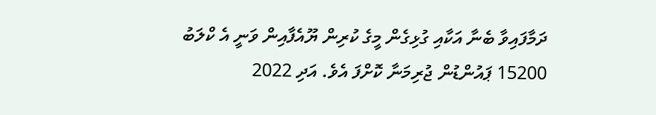ދަމާފައިވާ ބެނާ އަކާއި ގުޅިގެން މީގެ ކުރިން ޔޫއެފާއިން ވަނީ އެ ކްލަބު 15200 ޕައުންޑުން ޖުރިމަނާ ކޮށްފަ އެވެ. އަދި 2022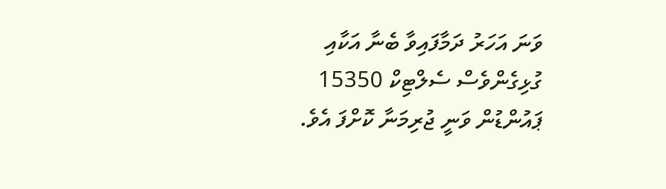ވަނަ އަހަރު ދަމާފައިވާ ބެނާ އަކާއި ގުޅިގެންވެސް ސެލްޓިކް 15350 ޕައުންޑުން ވަނީ ޖުރިމަނާ ކޮށްފަ އެވެ.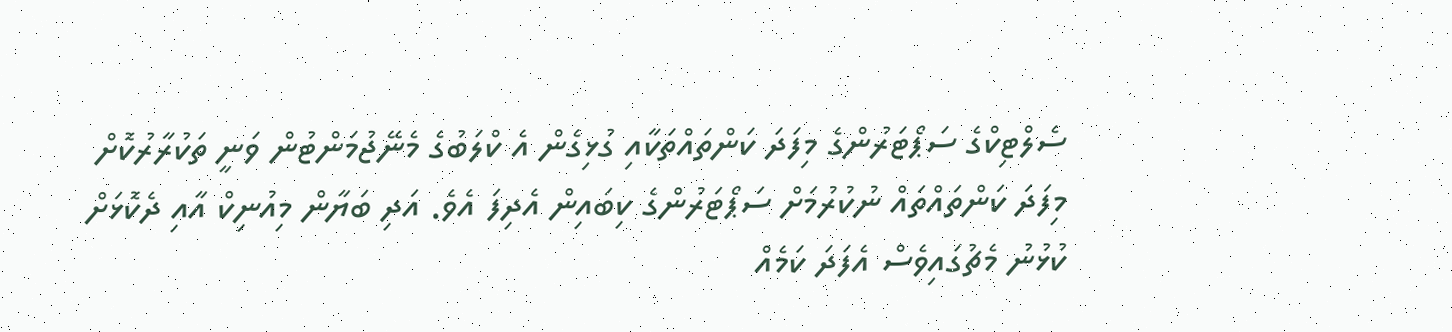ސެލްޓިކްގެ ސަޕޯޓަރުންގެ މިފަދަ ކަންތައްތަކާއި ގުޅިގެން އެ ކްލަބުގެ މެނޭޖުމަންޓުން ވަނީ ތަކުރާރުކޮށް މިފަދަ ކަންތައްތައް ނުކުރުމަށް ސަޕޯޓަރުންގެ ކިބައިން އެދިފަ އެވެ. އަދި ބަޔާން މިއުނިކް އާއި ދެކޮޅަށް ކުޅުނު މެޗުގައިވެސް އެފަދަ ކަމެއް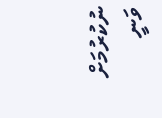ނުކުރުމަށް ވަނީ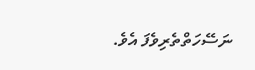ނަސޭހަތްތެރިވެފަ އެވެ.